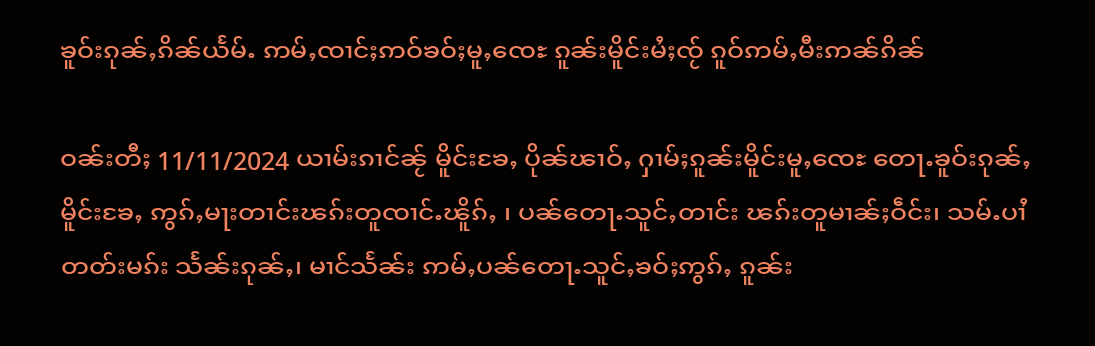ၶူဝ်းၵုၼ်ႇၵိၼ်ယႅမ်ႉ ဢမ်ႇၸၢင်ႈဢဝ်ၶဝ်ႈမူႇၸေႊ ၵူၼ်းမိူင်းမႆႈၸႂ် ၵူဝ်ဢမ်ႇမီးဢၼ်ၵိၼ်

ဝၼ်းတီႈ 11/11/2024 ယၢမ်းၵၢင်ၼႂ် မိူင်းၶႄႇ ပိုၼ်ၽၢဝ်ႇ ႁၢမ်ႈၵူၼ်းမိူင်းမူႇၸေႊ တေႃႉၶူဝ်းၵုၼ်ႇ မိူင်းၶႄႇ ဢွၵ်ႇမႃးတၢင်းၽၵ်းတူၸၢင်ႉၽိူၵ်ႇ ၊ ပၼ်တေႃႉသူင်ႇတၢင်း ၽၵ်းတူမၢၼ်ႈဝဵင်း၊ သမ်ႉပၢႆတတ်းမၵ်း သႅၼ်းၵုၼ်ႇ၊ မၢင်သႅၼ်း ဢမ်ႇပၼ်တေႃႉသူင်ႇၶဝ်ႈဢွၵ်ႇ ၵူၼ်း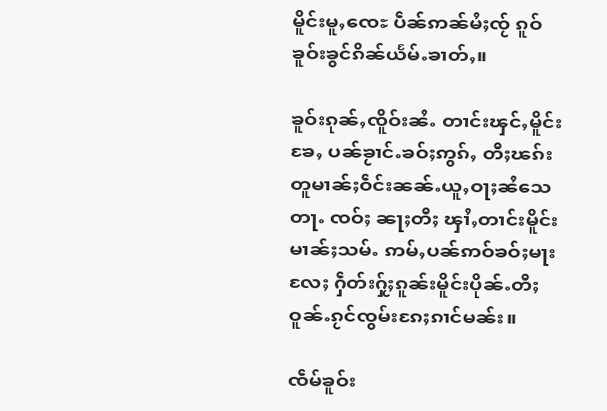မိူင်းမူႇၸေႊ ပဵၼ်ဢၼ်မႆႈၸႂ် ၵူဝ်ၶူဝ်းၶွင်ၵိၼ်ယႅမ်ႉၶၢတ်ႇ။

ၶူဝ်းၵုၼ်ႇၸိူဝ်းၼႆႉ တၢင်းၾင်ႇမိူင်းၶႄႇ ပၼ်ၶႂၢင်ႉၶဝ်ႈဢွၵ်ႇ တီႈၽၵ်းတူမၢၼ်ႈဝဵင်းၼၼ်ႉယူႇဝႃႈၼႆသေတႃႉ ၸဝ်ႈ ၼႃႈတီႈ ၾၢႆႇတၢင်းမိူင်းမၢၼ်ႈသမ်ႉ ဢမ်ႇပၼ်ဢဝ်ၶဝ်ႈမႃးလႄႈ ႁဵတ်းႁႂ်ႈၵူၼ်းမိူင်းပိုၼ်ႉတီႈ ဝူၼ်ႉၵႂင်ၸွမ်းၵႄႈၵၢင်မၼ်း။

ၸဵမ်ၶူဝ်း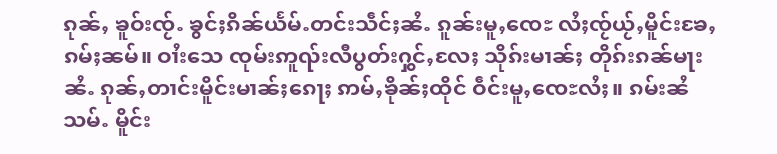ၵုၼ်ႇ ၶူဝ်းၸႂ်ႉ ၶွင်ႈၵိၼ်ယႅမ်ႉတင်းသဵင်ႈၼႆႉ ၵူၼ်းမူႇၸေႊ လႆႈၸႂ်ယႂ်ႇမိူင်းၶႄႇ ၵမ်ႈၼမ်။ ဝၢႆးသေ ၸုမ်းဢူၺ်းလီပွတ်းႁွင်ႇလႄႈ သိုၵ်းမၢၼ်ႈ တိုၵ်းၵၼ်မႃးၼႆႉ ၵုၼ်ႇတၢင်းမိူင်းမၢၼ်ႈၵေႃႈ ဢမ်ႇၶိုၼ်ႈထိုင် ဝဵင်းမူႇၸေႊလႆႈ။ ၵမ်းၼႆသမ်ႉ မိူင်း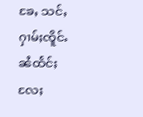ၶႄႇ သင်ႇႁၢမ်ႈၸိူင်ႉၼႆထႅင်ႈလႄႈ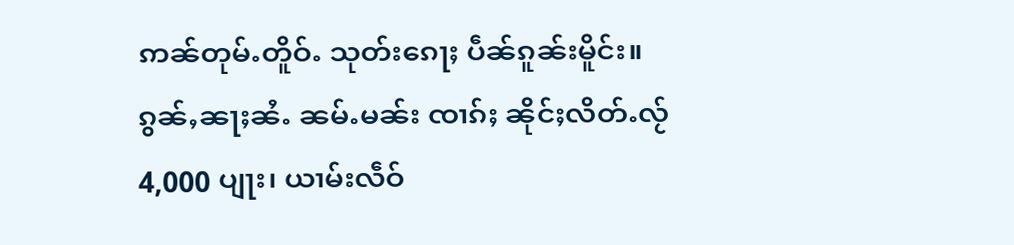ဢၼ်တုမ်ႉတိူဝ်ႉ သုတ်းၵေႃႈ ပဵၼ်ၵူၼ်းမိူင်း။ ၵွၼ်ႇၼႃႈၼႆႉ ၼမ်ႉမၼ်း ၸၢၵ်ႈ ၼိုင်ႈလိတ်ႉလႂ် 4,000 ပျႃး၊ ယၢမ်းလဵဝ်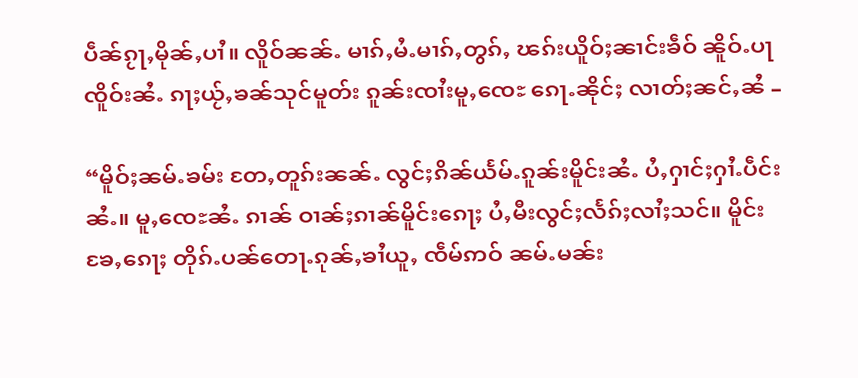ပဵၼ်ၵႂႃႇမိုၼ်ႇပၢႆ။ လိူဝ်ၼၼ်ႉ မၢၵ်ႇမႆႉမၢၵ်ႇတွၵ်ႇ ၽၵ်းယိူဝ်ႈၼၢင်းၶဵဝ် ၼိူဝ်ႉပႃ ၸိူဝ်းၼႆႉ ၵႃႈယႂ်ႇၶၼ်သုင်မူတ်း ၵူၼ်းၸၢႆးမူႇၸေႊ ၵေႃႉၼိုင်ႈ လၢတ်ႈၼင်ႇၼႆ –

“မိူဝ်ႈၼမ်ႉၶမ်း တႄႇတူၵ်းၼၼ်ႉ လွင်ႈၵိၼ်ယႅမ်ႉၵူၼ်းမိူင်းၼႆႉ ပႆႇႁၢင်ႈႁၢႆႉပဵင်းၼႆႉ။ မူႇၸေႊၼႆႉ ၵၢၼ် ဝၢၼ်ႈၵၢၼ်မိူင်းၵေႃႈ ပႆႇမီးလွင်ႈလႅၵ်ႈလၢႆႈသင်။ မိူင်းၶႄႇၵေႃႈ တိုၵ်ႉပၼ်တေႃႉၵုၼ်ႇၶၢႆယူႇ ၸဵမ်ဢဝ် ၼမ်ႉမၼ်း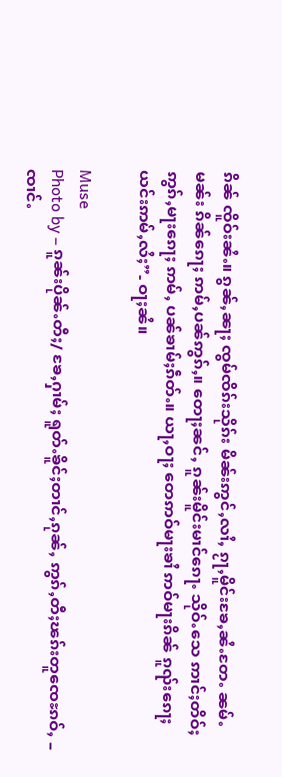ၵိၼ် ၸိူဝ်းၼႆႉ။ ၵွၼ်ႇၼႃႈ ၸွမ်ၸိၵ်းသိုၵ်း မိၼ်းဢွင်ႇလၢႆႇ ၵႂႃႇမိူင်းၶႄႇၼႆႉတႄႉ ၼမ်ႉမၼ်း ၵိၼ်ၵေႃႈ ဢမ်ႇပၼ်ဢွၵ်ႇ။ တေႃႈၼင်ႇ ၵူၼ်းမိူင်းမၢင်ၵေႃႉ သိုဝ်ႉသေ ဢၢင်ႈတိဝ်ႈဢွၵ်ႇမႃးၵေႃႈ ဢမ်ႇ ပၼ်ၶၢမ်ႈၵဵတ်ႉ။ ယႃႇဝႃႈ တေဢဝ်မႃးၶၢႆ ဢဝ်မႃးၵိၼ် ၵူၺ်းၵေႃႈ ယင်းဢမ်ႇလႆႈ”- ဝႃႈၼႆ။

Muse
Photo by – ၵူၼ်းပိုၼ်ႉတီႈ/ ၶႄႇႁၢမ်ႈ ရူတ်ႉၶိူင်ႈတၢင်ႇၵုၼ်ႇ ဢွၵ်ႇတီႈၽၵ်းတူၸေႊၵဝ်ႇ – ၸၢင်ႉ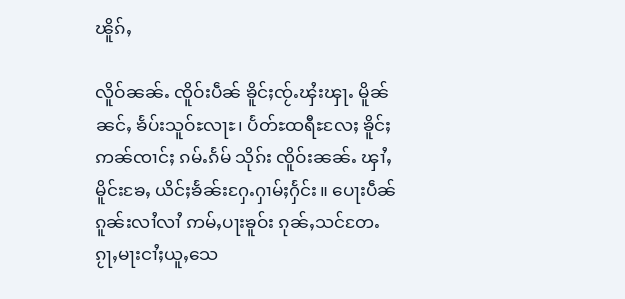ၽိူၵ်ႇ

လိူဝ်ၼၼ်ႉ ၸိူဝ်းပဵၼ် ၶိူင်ႈၸႂ်ႉၾႆးၾႃႉ မိူၼ်ၼင်ႇ ၶႅပ်းသူဝ်ႊလႃႊ၊ ပႅတ်ႊထရီႊလႄႈ ၶိူင်ႈဢၼ်ၸၢင်ႈ ၵမ်ႉၵႅမ် သိုၵ်း ၸိူဝ်းၼၼ်ႉ ၾၢႆႇမိူင်းၶႄႇ ယိင်ႈၶႅၼ်းႁႄႉႁၢမ်ႈႁႅင်း။ ပေႃးပဵၼ်ၵူၼ်းလၢႆလၢႆ ဢမ်ႇပႃးၶူဝ်း ၵုၼ်ႇသင်တႄႉ ၵႂႃႇမႃးငၢႆႈယူႇသေ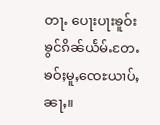တႃႉ ပေႃးပႃးၶူဝ်းၶွင်ၵိၼ်ယႅမ်ႉတႄႉ ၶဝ်ႈမူႇၸေႊယၢပ်ႇၼႃႇ။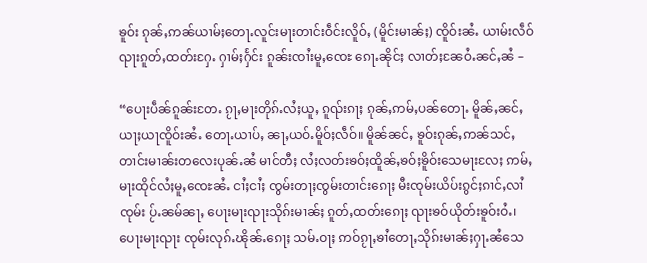ၶူဝ်း ၵုၼ်ႇဢၼ်ယၢမ်ႈတေႃႉလူင်းမႃးတၢင်းဝဵင်းလိူဝ်ႇ (မိူင်းမၢၼ်ႈ) ၸိူဝ်းၼႆႉ ယၢမ်းလဵဝ် ၺႃးၵူတ်ႇထတ်းႁႄႉ ႁၢမ်ႈႁႅင်း ၵူၼ်းၸၢႆးမူႇၸေႊ ၵေႃႉၼိုင်ႈ လၢတ်ႈၼႄဝႆႉၼင်ႇၼႆ –

“ပေႃးပဵၼ်ၵူၼ်းတႄႉ ၵႂႃႇမႃးတိုၵ်ႉလႆႈယူႇ ၵူၺ်းၵႃႈ ၵုၼ်ႇဢမ်ႇပၼ်တေႃႉ မိူၼ်ႇၼင်ႇ ယႃႈယႃၸိူဝ်းၼႆႉ တေႃႉယၢပ်ႇ ၼႃႇယဝ်ႉမိူဝ်ႈလဵဝ်။ မိူၼ်ၼင်ႇ ၶူဝ်းၵုၼ်ႇဢၼ်သင်ႇတၢင်းမၢၼ်းတလေးပုၼ်ႉၼႆ မၢင်တီႈ လႆႈလတ်းၶဝ်ႈထိူၼ်ႇၶဝ်ႈၶိူဝ်းသေမႃးလႄႈ ဢမ်ႇမႃးထိုင်လႆႈမူႇၸေႊၼႆႉ ငၢႆႈငၢႆႈ ၸွမ်းတႃႈၸွမ်းတၢင်းၵေႃႈ မီးၸုမ်းယိပ်းၵွင်ႈၵၢင်ႇလၢႆၸုမ်း ပႂ်ႉၼမ်ၼႃႇ ပေႃးမႃးၺႃးသိုၵ်းမၢၼ်ႈ ၵူတ်ႇထတ်းၵေႃႈ ၺႃးၶဝ်ယိုတ်းၶူဝ်းဝႆႉ၊ ပေႃးမႃးၺႃး ၸုမ်းလုၵ်ႉၽိုၼ်ႉၵေႃႈ သမ်ႉဝႃႈ ဢဝ်ၵႂႃႇၶၢႆတေႃႇသိုၵ်းမၢၼ်ႈႁႃႉၼႆသေ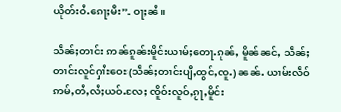ယိုတ်းဝႆႉၵေႃႈမီး”- ဝႃႈၼႆ။

သဵၼ်ႈတၢင်း ဢၼ်ၵူၼ်းမိူင်းယၢမ်ႈတေႃႉၵုၼ်ႇ မိူၼ်ၼင်ႇ သဵၼ်ႈတၢင်းလူင်ႁၢႆႊဝေႊ(သဵၼ်ႈတၢင်းပျီႇထွင်ႇၸူႉ) ၼၼ်ႉ ယၢမ်းလဵဝ် ဢမ်ႇတႆႇလႆႈယဝ်ႉလႄႈ ၸိူဝ်းလူဝ်ႇၵႂႃႇမိူင်း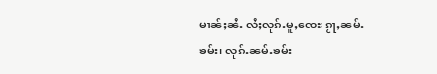မၢၼ်ႈၼႆႉ လႆႈလုၵ်ႉမူႇၸေႊ ၵႂႃႇၼမ်ႉၶမ်း၊ လုၵ်ႉၼမ်ႉၶမ်း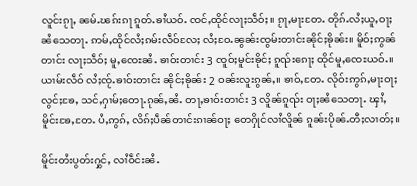လူင်းၵႂႃႇ ၼမ်ႉၽၵ်းၵႃ ၵူတ်ႉၶၢႆယဝ်ႉ ၸင်ႇထိုင်လႃႈသဵဝ်ႈ။ ၵႂႃႇမႃးတႄႉ တိုၵ်ႉလႆႈယူႇဝႃႈၼႆသေတႃႉ ဢမ်ႇထိုင်လႆႈၵမ်းလဵဝ်လႄႈ လႆႈဝႄႉၼွၼ်းၸွမ်းတၢင်းၼိုင်ႈၶိုၼ်း။ မိူဝ်ႈဢွၼ်တၢင်း လႃႈသဵဝ်ႈ မူႇၸေႊၼႆႉ ၶၢဝ်းတၢင်း 3 ၸူဝ်ႈမူင်းၶိုင်ႈ ၵူၺ်းၵေႃႈ ထိုင်မူႇၸေႊယဝ်ႉ။ ယၢမ်းလဵဝ် လႆႈၸႂ်ႉၶၢဝ်းတၢင်း ၼိုင်ႈၶိုၼ်း 2 ဝၼ်းလူးၵွၼ်ႇ။ ၶၢဝ်ႇတႄႉ လိုဝ်းဢွၵ်ႇမႃးဝႃႈ လွင်ႈၶႄႇ သင်ႇႁၢမ်ႈတေႃႉၵုၼ်ႇၼႆႉ တႃႇၶၢဝ်းတၢင်း 3 လိူၼ်ၵူၺ်း ဝႃႈၼႆသေတႃႉ ၾၢႆႇမိူင်းၶႄႇတႄႉ ပႆႇဢွၵ်ႇ လိၵ်ႈပဵၼ်တၢင်းၵၢၼ်ဝႃႈ တေႁိုင်လၢႆလိူၼ် ၵူၼ်းပိုၼ်ႉတီႈလၢတ်ႈ။

မိူင်းတႆးပွတ်းႁွင်ႇ လၢႆဝဵင်းၼႆႉ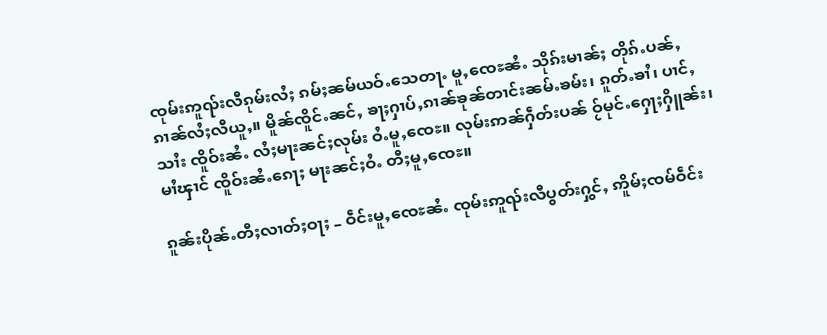ၸုမ်းဢူၺ်းလီၵုမ်းလႆႈ ၵမ်ႈၼမ်ယဝ်ႉသေတႃႉ မူႇၸေႊၼႆႉ သိုၵ်းမၢၼ်ႈ တိုၵ်ႉပၼ်ႇ ၵၢၼ်လႆႈလီယူႇ။ မိူၼ်ၸိူင်ႉၼင်ႇ ၶႃႈႁၢပ်ႇၵၢၼ်ၶုၼ်တၢင်းၼမ်ႉၶမ်း၊ ၵူတ်ႉၶၢႆ၊ ပၢင်ႇသၢႆး ၸိူဝ်းၼႆႉ လႆႈမႃးၼင်ႈလုမ်း ဝႆႉမူႇၸေႊ။ လုမ်းဢၼ်ႁဵတ်းပၼ် ဝႂ်မုင်ႉႁေႃႈႁိူၼ်း၊ မၢႆၾၢင် ၸိူဝ်းၼႆႉၵေႃႈ မႃးၼင်ႈဝႆႉ တီႈမူႇၸေႊ။

ၵူၼ်းပိုၼ်ႉတီႈလၢတ်ႈဝႃႈ – ဝဵင်းမူႇၸေႊၼႆႉ ၸုမ်းဢူၺ်းလီပွတ်းႁွင်ႇ ဢိူမ်ႈၸမ်ဝဵင်း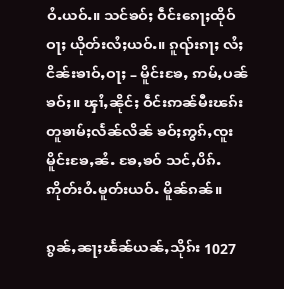ဝႆႉယဝ်ႉ။ သင်ၶဝ်ႈ ဝဵင်းၵေႃႈထိုဝ်ဝႃႈ ယိုတ်းလႆႈယဝ်ႉ။ ၵူၺ်းၵႃႈ လႆႈငိၼ်းၶၢဝ်ႇဝႃႈ – မိူင်းၶႄႇ ဢမ်ႇပၼ်ၶဝ်ႈ။ ၾၢႆႇၼိုင်ႈ ဝဵင်းဢၼ်မီးၽၵ်းတူၶၢမ်ႈလႅၼ်လိၼ် ၶဝ်ႈဢွၵ်ႇၸူးမိူင်းၶႄႇၼႆႉ ၶႄႇၶဝ် သင်ႇပိၵ်ႉဢိုတ်းဝႆႉမူတ်းယဝ်ႉ မိူၼ်ၵၼ်။

ၵွၼ်ႇၼႃႈၽႅၼ်ယၼ်ႇသိုၵ်း 1027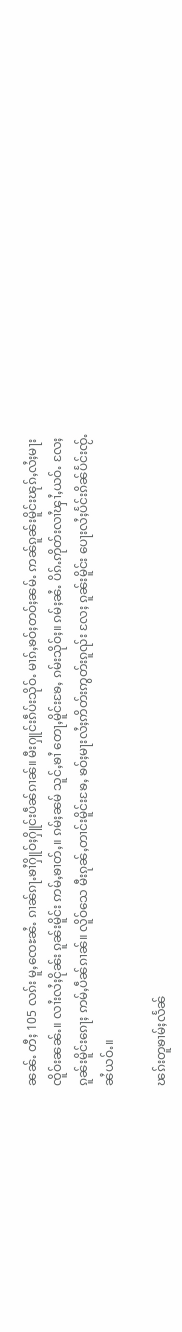ၼၼ်ႉ တီႈ 105 လၵ်း မူႇၸေႊၼႆႉ ၵၢၼ်ၵႃႉၶၢႆႁိူဝ်ႈႁိူင်းပဵၼ်ၵၢၼ်။ မီးႁူင်းၵဵပ်းသိုဝ်ႉ မၢၵ်ႇၶဝ်ႈတဝ်ႈၼမ်ႉ ဢၼ်ၵူၼ်းမိူင်းၽုၵ်ႇလႆႈမႃး ၸိူဝ်းၼၼ်ႉ။ လၢႆးလႆႈငိုၼ်း ၵူၼ်းမိူင်း ဢမ်ႇၶၢတ်ႇ။ ၵမ်ႈၼမ် သူင်ႇၶၢႆ တေႃႇမိူင်းၶႄႇ ၵမ်းသိုဝ်ႈ။ ၵမ်ႈၼႆႉ ပိၵ်ႉဢိုတ်းလၢႆၾၢႆႇယဝ်ႉ လႄႈ ၵူၼ်းမိူင်းၵေႃႈ ဢမ်ႇပဵၼ်ၵၢၼ်။ လိူဝ်သေ မီးၵုၼ်ႇတၢင်းမိူင်းၶႄႇ ၶဝ်ႈမႃးလႆႈဢိတ်းဢွတ်းၵူၺ်း လႄႈ ၵူၼ်းမိူင်း ပေႃးလႆႈပႅင်းၵိၼ်ပႅင်းၸႂ်ႉၼႆယဝ်ႉ။

ၽၵ်းတူၶၢမ်ႈလႅၼ်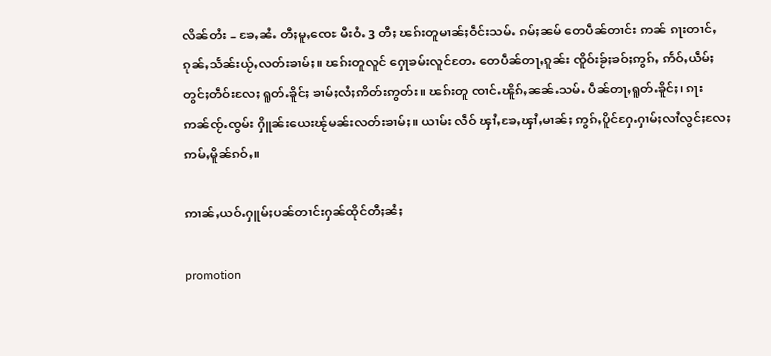လိၼ်တႆး – ၶႄႇၼႆႉ တီႈမူႇၸေႊ မီးဝႆႉ 3 တီႈ ၽၵ်းတူမၢၼ်ႈဝဵင်းသမ်ႉ ၵမ်ႈၼမ် တေပဵၼ်တၢင်း ဢၼ် ၵႃးတၢင်ႇၵုၼ်ႇသႅၼ်းယႂ်ႇလတ်းၶၢမ်ႈ။ ၽၵ်းတူလူင် ႁေႃၶမ်းလူင်တႄႉ တေပဵၼ်တႃႇၵူၼ်း ၸိူဝ်းၶႂ်ႈၶဝ်ႈဢွၵ်ႇ ဢႅဝ်ႇယဵမ်ႈတွင်ႈတဵဝ်းလႄႈ ရူတ်ႉၶိူင်ႈ ၶၢမ်ႈလႆႈဢိတ်းဢွတ်း။ ၽၵ်းတူ ၸၢင်ႉၽိူၵ်ႇၼၼ်ႉသမ်ႉ ပဵၼ်တႃႇရူတ်ႉၶိူင်ႈ၊ ၵႃး ဢၼ်ၸႂ်ႉၸွမ်း ႁိူၼ်းယေးၽႂ်မၼ်းလတ်းၶၢမ်ႈ။ ယၢမ်း လဵဝ် ၾၢႆႇၶႄႇၾၢႆႇမၢၼ်ႈ ဢွၵ်ႇပိူင်ႁႄႉႁၢမ်ႈလၢႆလွင်ႈလႄႈ ဢမ်ႇမိူၼ်ၵဝ်ႇ။

ဢၢၼ်ႇယဝ်ႉႁူမ်ႈပၼ်တၢင်းႁၼ်ထိုင်တီႈၼႆႈ

promotion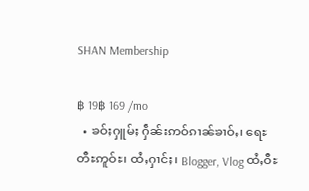SHAN Membership

฿ 19฿ 169 /mo
  • ၶဝ်ႈႁူမ်ႈ ႁဵၼ်းဢဝ်ၵၢၼ်ၶၢဝ်ႇ၊ ရေႊတီႊဢူဝ်ႊ၊ ထႆႇႁၢင်ႈ၊ Blogger, Vlog ထႆႇဝီႊ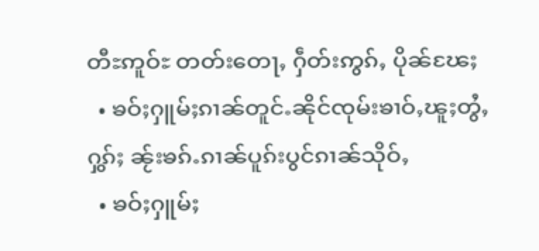တီႊဢူဝ်ႊ တတ်းတေႃႇ ႁဵတ်းဢွၵ်ႇ ပိုၼ်ၽႄႈ
  • ၶဝ်ႈႁူမ်ႈၵၢၼ်တူင်ႉၼိုင်ၸုမ်းၶၢဝ်ႇၽူႈတွႆႇႁွၵ်ႈ ၼႂ်းၶၵ်ႉၵၢၼ်ပူၵ်းပွင်ၵၢၼ်သိုဝ်ႇ
  • ၶဝ်ႈႁူမ်ႈ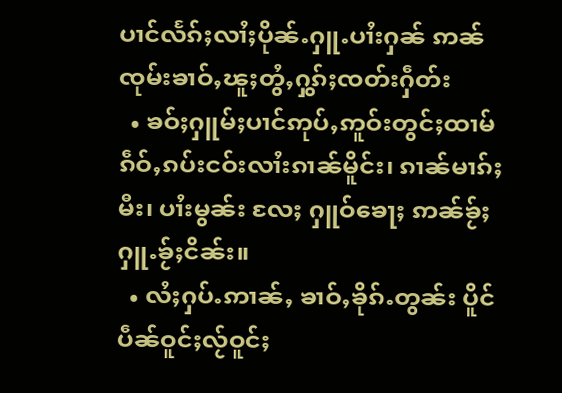ပၢင်လႅၵ်ႈလၢႆႈပိုၼ်ႉႁူႉပၢႆးႁၼ် ဢၼ်ၸုမ်းၶၢဝ်ႇၽူႈတွႆႇႁွၵ်ႈၸတ်းႁဵတ်း
  • ၶဝ်ႈႁူမ်ႈပၢင်ဢုပ်ႇဢူဝ်းတွင်ႈထၢမ် ၵဵဝ်ႇၵပ်းငဝ်းလၢႆးၵၢၼ်မိူင်း၊ ၵၢၼ်မၢၵ်ႈမီး၊ ပၢႆးမွၼ်း လႄႈ ႁူဝ်ၶေႃႈ ဢၼ်ၶႂ်ႈႁူႉၶႂ်ႈငိၼ်း။
  • လႆႈႁပ်ႉဢၢၼ်ႇ ၶၢဝ်ႇၶိုၵ်ႉတွၼ်း ပိူင်ပဵၼ်ဝူင်ႈလႂ်ဝူင်ႈ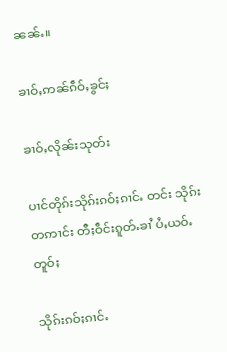ၼၼ်ႉ။

ၶၢဝ်ႇဢၼ်ၵဵဝ်ႇၶွင်ႈ

ၶၢဝ်ႇလိုၼ်းသုတ်း

ပၢင်တိုၵ်းသိုၵ်းၵဝ်ႈၵၢင်ႉ တင်း သိုၵ်းတဢၢင်း တီႈဝဵင်းၵူတ်ႉၶၢႆ ပႆႇယဝ်ႉတူဝ်ႈ

သိုၵ်းၵဝ်ႈၵၢင်ႉ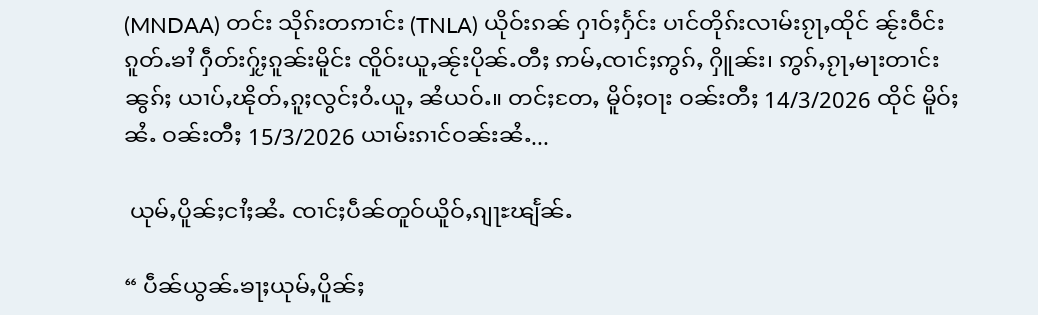(MNDAA) တင်း သိုၵ်းတဢၢင်း (TNLA) ယိုဝ်းၵၼ် ႁၢဝ်ႈႁႅင်း ပၢင်တိုၵ်းလၢမ်းၵႂႃႇထိုင် ၼႂ်းဝဵင်းၵူတ်ႉၶၢႆ ႁဵတ်းႁႂ်ႈၵူၼ်းမိူင်း ၸိူဝ်းယူႇၼႂ်းပိုၼ်ႉတီႈ ဢမ်ႇၸၢင်ႈဢွၵ်ႇ ႁိူၼ်း၊ ဢွၵ်ႇၵႂႃႇမႃးတၢင်းၼွၵ်ႈ ယၢပ်ႇၽိုတ်ႇၵူႈလွင်ႈဝႆႉယူႇ ၼႆယဝ်ႉ။ တင်ႈတႄႇ မိူဝ်ႈဝႃး ဝၼ်းတီႈ 14/3/2026 ထိုင် မိူဝ်ႈၼႆႉ ဝၼ်းတီႈ 15/3/2026 ယၢမ်းၵၢင်ဝၼ်းၼႆႉ...

 ယုမ်ႇပိူၼ်ႈငၢႆႈၼႆႉ ၸၢင်ႈပဵၼ်တူဝ်ယိူဝ်ႇၵျႃႊၽျႅၼ်ႉ

“ ပဵၼ်ယွၼ်ႉၶႃႈယုမ်ႇပိူၼ်ႈ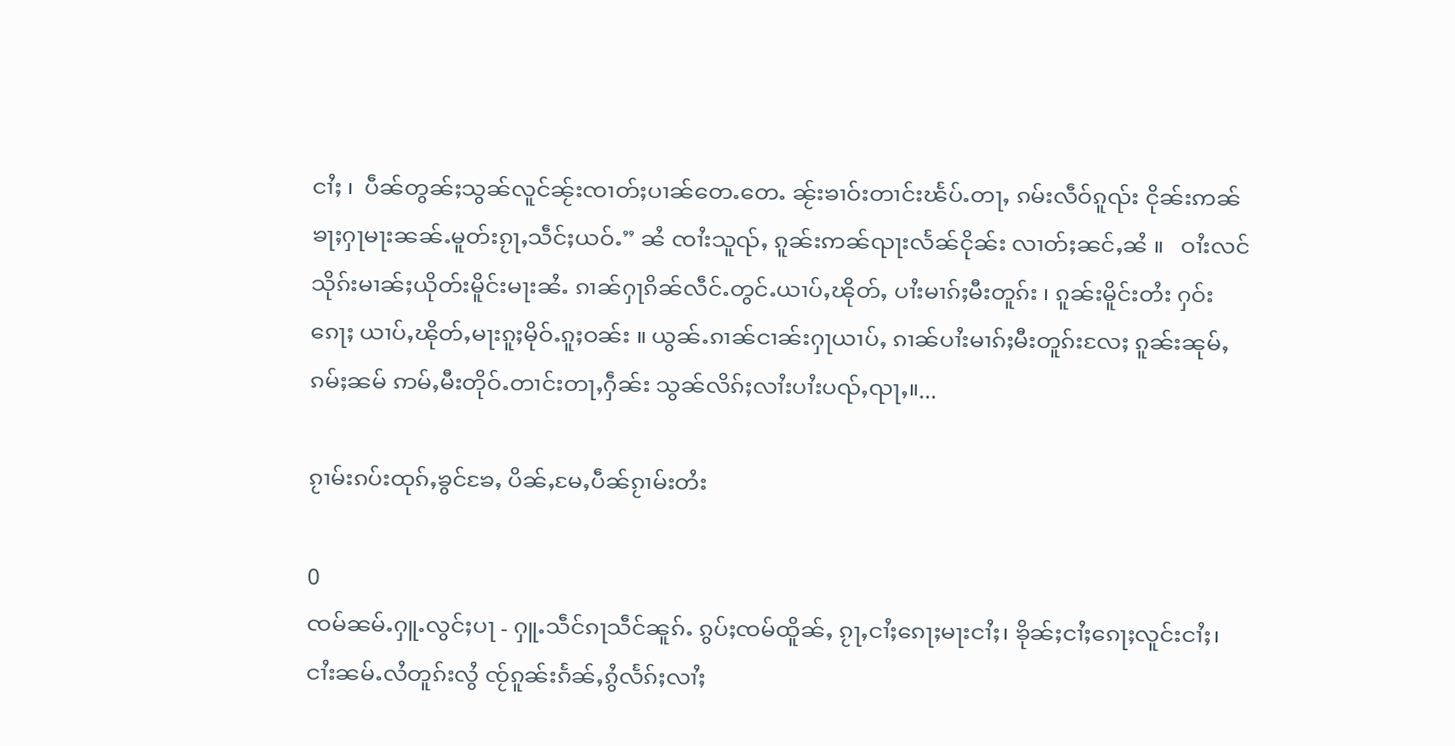ငၢႆႈ ၊  ပဵၼ်တွၼ်ႈသွၼ်လူင်ၼႂ်းၸၢတ်ႈပၢၼ်တေႉတေႉ ၼႂ်းၶၢဝ်းတၢင်းၽႅပ်ႉတႃႇ ၵမ်းလဵဝ်ၵူၺ်း ငိုၼ်းဢၼ်ၶႃႈႁႃမႃးၼၼ်ႉမူတ်းၵႂႃႇသဵင်ႈယဝ်ႉ” ၼႆ ၸၢႆးသူၺ်ႇ ၵူၼ်းဢၼ်ၺႃးလႅၼ်ငိုၼ်း လၢတ်ႈၼင်ႇၼႆ ။   ဝၢႆးလင်သိုၵ်းမၢၼ်ႈယိုတ်းမိူင်းမႃးၼႆႉ ၵၢၼ်ႁႃၵိၼ်လဵင်ႉတွင်ႉယၢပ်ႇၽိုတ်ႇ ပၢႆးမၢၵ်ႈမီးတူၵ်း ၊ ၵူၼ်းမိူင်းတႆး ႁဝ်းၵေႃႈ ယၢပ်ႇၽိုတ်ႇမႃးၵူႈမိုဝ်ႉၵူႈဝၼ်း ။ ယွၼ်ႉၵၢၼ်ငၢၼ်းႁႃယၢပ်ႇ ၵၢၼ်ပၢႆးမၢၵ်ႈမီးတူၵ်းလႄႈ ၵူၼ်းၼုမ်ႇၵမ်ႈၼမ် ဢမ်ႇမီးတိုဝ်ႉတၢင်းတႃႇႁဵၼ်း သွၼ်လိၵ်ႈလၢႆးပၢႆးပၺ်ႇၺႃႇ။...

ၵႂၢမ်းၵပ်းထုၵ်ႇၶွင်ၶႄႇ ပိၼ်ႇမႄႇပဵၼ်ၵႂၢမ်းတႆး

0
ၸမ်ၼမ်ႉႁူႉလွင်ႈပႃ - ႁူႉသဵင်ၵႃသဵင်ၼူၵ်ႉ ၵွပ်ႈၸမ်ထိူၼ်ႇ ၵႂႃႇငၢႆႈၵေႃႈမႃးငၢႆႈ၊ ၶိုၼ်ႈငၢႆႈၵေႃႈလူင်းငၢႆႈ၊ ငၢႆးၼမ်ႉလႆတူၵ်းလွႆ ၸႂ်ၵူၼ်းၵႅၼ်ႇၵွႆလႅၵ်ႈလၢႆႈ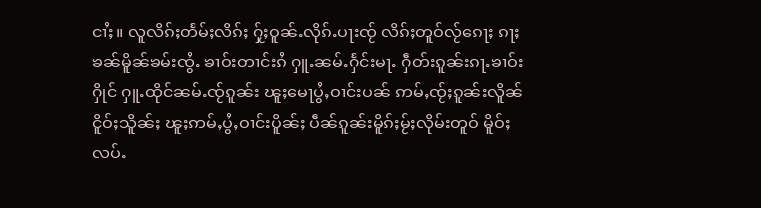ငၢႆႈ။ လူလိၵ်ႈတႅမ်ႈလိၵ်ႈ ႁႂ်ႈဝူၼ်ႉလိုၵ်ႉပႃးၸႂ် လိၵ်ႈတူဝ်လႂ်ၵေႃႈ ၵႃႈၶၼ်မိူၼ်ၶမ်းၸွႆႉ ၶၢဝ်းတၢင်းၵႆ ႁူႉၼမ်ႉႁႅင်းမႃႉ ႁဵတ်းၵူၼ်းၵႃႉၶၢဝ်းႁိုင် ႁူႉထိုင်ၼမ်ႉၸႂ်ၵူၼ်း ၽူႈမေႃပွႆႇဝၢင်းပၼ် ဢမ်ႇၸႂ်ႈၵူၼ်းလိူၼ်ငိူဝ်ႈသိူၼ်ႈ ၽူႈဢမ်ႇပွႆႇဝၢင်းပိူၼ်ႈ ပဵၼ်ၵူၼ်းမိူၵ်ႈမႂ်ႈလိုမ်းတူဝ် မိူဝ်ႈလပ်ႉ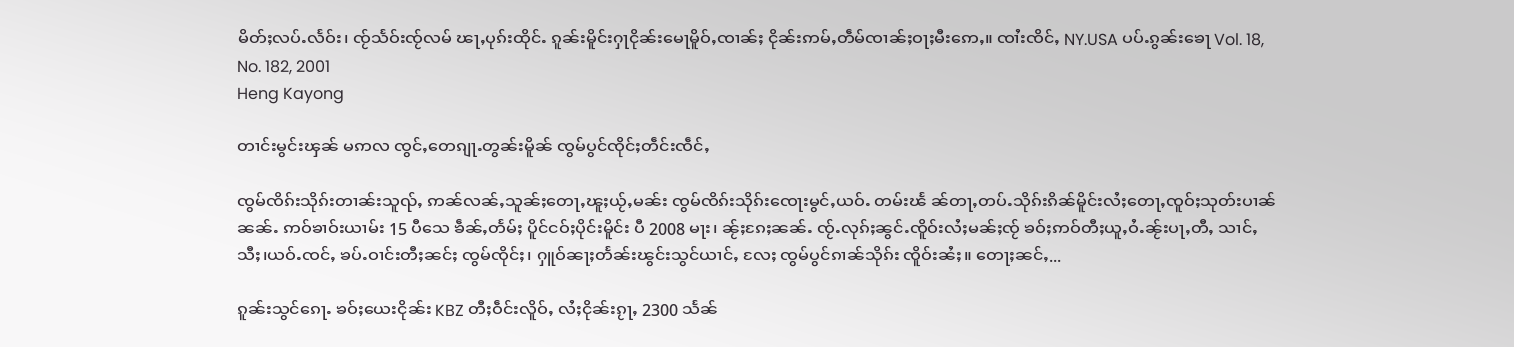မိတ်ႈလပ်ႉလႅဝ်း၊ ၸႂ်သႅဝ်းၸႂ်လမ် ၽႃႇပုၵ်းထိုင်ႉ ၵူၼ်းမိူင်းႁႃငိုၼ်းမေႃမိူဝ်ႇၸၢၼ်ႈ ငိုၼ်းဢမ်ႇတဵမ်ၸၢၼ်ႈဝႃႈမီးဢေႇ။ ၸၢႆးၸိင်ႇ NY.USA ပပ်ႉၵွၼ်းၶေႃ Vol. 18, No. 182, 2001
Heng Kayong

တၢင်းမွင်းၾၼ် မဢလ ၸွင်ႇတေၵျႃႉတွၼ်းမိူၼ် ၸွမ်ပွင်ၸိုင်ႈတဵင်းၸဵင်ႇ

ၸွမ်ၸိၵ်းသိုၵ်းတၢၼ်းသူၺ်ႇ ဢၼ်လၼ်ႇသူၼ်ႈတေႃႇၽူႈယႂ်ႇမၼ်း ၸွမ်ၸိၵ်းသိုၵ်းၸေႃးမွင်ႇယဝ်ႉ တမ်းၽႅ ၼ်တႃႇတပ်ႉသိုၵ်းၵိၼ်မိူင်းလႆႈတေႃႇၸူဝ်ႈသုတ်းပၢၼ်ၼၼ်ႉ ဢဝ်ၶၢဝ်းယၢမ်း 15 ပီသေ ၶဵၼ်ႇတႅမ်ႈ ပိူင်ငဝ်ႈပိုင်းမိူင်း ပီ 2008 မႃး၊ ၼႂ်ႈၵႄႈၼၼ်ႉ ၸႂ်ႉလုၵ်ႈၼွင်ႉၸိူဝ်းလႆႈမၼ်ႈၸႂ် ၶဝ်ႈဢဝ်တီႈယူႇဝႆႉၼႂ်းပႃႇတီႇ သၢင်ႇသီႈ၊ယဝ်ႉၸင်ႇ ၶပ်ႉဝၢင်းတီႈၼင်ႈ ၸွမ်ၸိုင်ႈ၊ ႁူဝ်ၼႃႈတႅၼ်းၽွင်းသွင်ယၢင်ႇ လႄႈ ၸွမ်ပွင်ၵၢၼ်သိုၵ်း ၸိူဝ်းၼႆႈ။ တေႃႈၼင်ႇ...

ၵူၼ်းသွင်ၵေႃႉ ၶဝ်ႈယေးငိုၼ်း KBZ တီႈဝဵင်းလိူဝ်ႇ လႆႈငိုၼ်းၵႂႃႇ 2300 သႅၼ်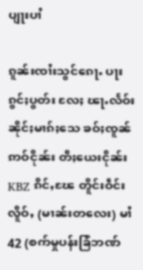ပျႃးပၢႆ

ၵူၼ်းၸၢႆးသွင်ၵေႃႉ ပႃးၵွင်ႈပွတ်း လႄႈ ၽႃႉလႅဝ်းၼိုင်ႈမၢၵ်ႈသေ ၶဝ်ႈၸူၼ်ဢဝ်ငိုၼ်း တီႈယေးငိုၼ်း KBZ ၵိင်ႇၽႄ တိူင်းဝဵင်းလိူဝ်ႇ (မၢၼ်းတလေး) မၢႆ 42 (စက်မှုပန်းခြံဘဏ်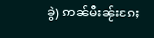ခွဲ) ဢၼ်မီးၼႂ်းၵႄႈ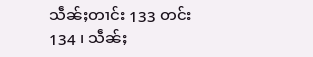သဵၼ်ႈတၢင်း 133 တင်း 134 ၊ သဵၼ်ႈ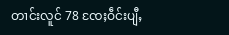တၢင်းလူင် 78 ၸႄႈဝဵင်းပျီႇ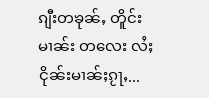ၵျီးတၶုၼ်ႇ တိူင်းမၢၼ်း တလေး လႆႈငိုၼ်းမၢၼ်ႈၵႂႃႇ...